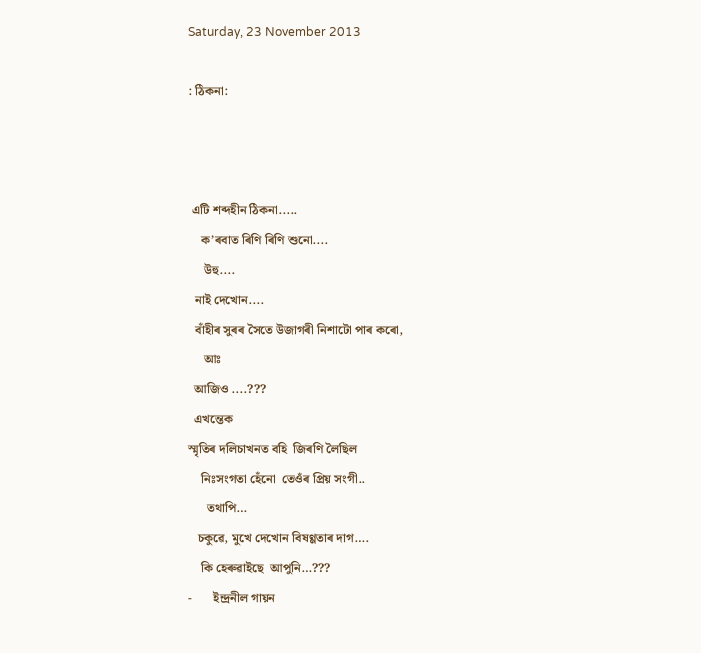Saturday, 23 November 2013

: ঠিকনা:



 এটি শব্দহীন ঠিকনা.....
    ক’ৰবাত ৰিণি ৰিণি শুনো....
     উহু....
  নাই দেখোন....
  বাঁহীৰ সুৰৰ সৈতে উজাগৰী নিশাটো পাৰ কৰো,
     আঃ
  আজিও ....???
  এখন্তেক
স্মৃতিৰ দলিচাখনত বহি  জিৰণি লৈছিল
    নিঃসংগতা হেঁনো  তেওঁৰ প্ৰিয় সংগী..
      তথাপি…
   চকুৱে, মুখে দেখোন বিষণ্ণতাৰ দাগ….
    কি হেৰুৱাইছে  আপুনি…???
-       ইন্দ্ৰনীল গায়ন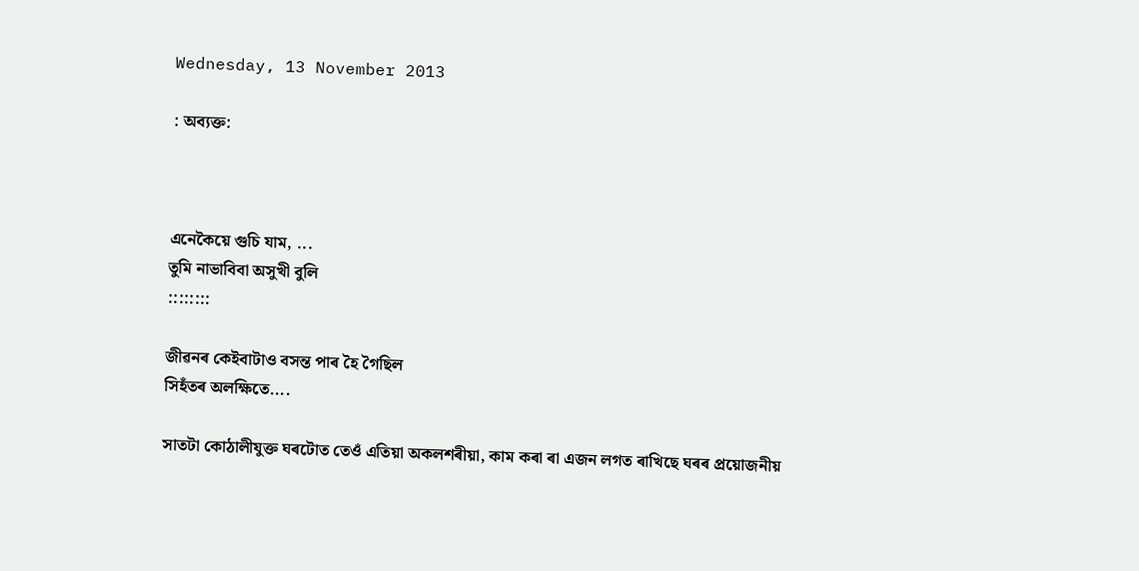Wednesday, 13 November 2013

: অব্যক্ত:



এনেকৈয়ে গুচি যাম, ...
তুমি নাভাবিবা অসুখী বুলি
::::::::

জীৱনৰ কেইবাটাও বসন্ত পাৰ হৈ গৈছিল
সিহঁতৰ অলক্ষিতে....

সাতটা কোঠালীযুক্ত ঘৰটোত তেওঁ এতিয়া অকলশৰীয়া, কাম কৰা ৰা এজন লগত ৰাখিছে ঘৰৰ প্ৰয়োজনীয়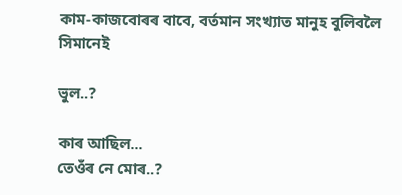কাম-কাজবোৰৰ বাবে, বৰ্তমান সংখ্যাত মানুহ বুলিবলৈ সিমানেই

ভুল..?

কাৰ আছিল...
তেওঁৰ নে মোৰ..?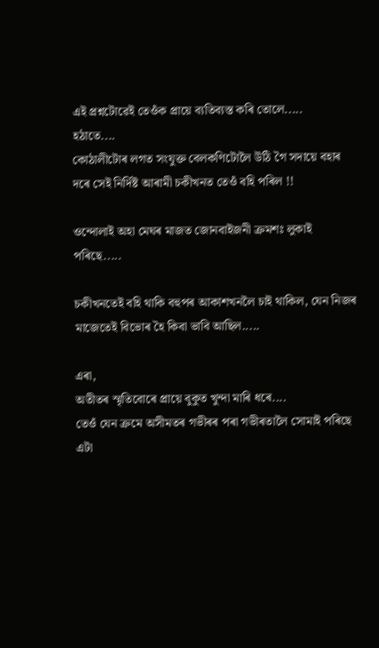এই প্ৰশ্নটোৱেই তেওঁক প্ৰায়ে ব্যতিব্যস্ত কৰি তোলে.....
হঠাতে....
কোঠালীটোৰ লগত সংযুক্ত বেলকণিটোলৈ উঠি গৈ সদায়ে বহাৰ দৰে সেই নিৰ্দিষ্ট আৰামী চকীখনত তেওঁ বহি পৰিল !!

ওন্দোলাই অহা মেঘৰ মাজত জোনবাইজনী ক্ৰমশঃ লুকাই পৰিছে.....

চকীখনতেই বহি থাকি বহুপৰ আকাশখনলৈ চাই থাকিল, যেন নিজৰ মাজেতেই বিভোৰ হৈ কিবা ভাবি আছিল.....

এৰা,
অতীতৰ স্মৃতিবোৰে প্ৰায়ে বুকুত খুন্দা মাৰি ধৰে....
তেওঁ যেন ক্ৰমে অসীমতৰ গভীৰৰ পৰা গভীৰতালৈ সোমাই পৰিছে
এটা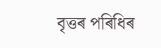বৃত্তৰ পৰিধিৰ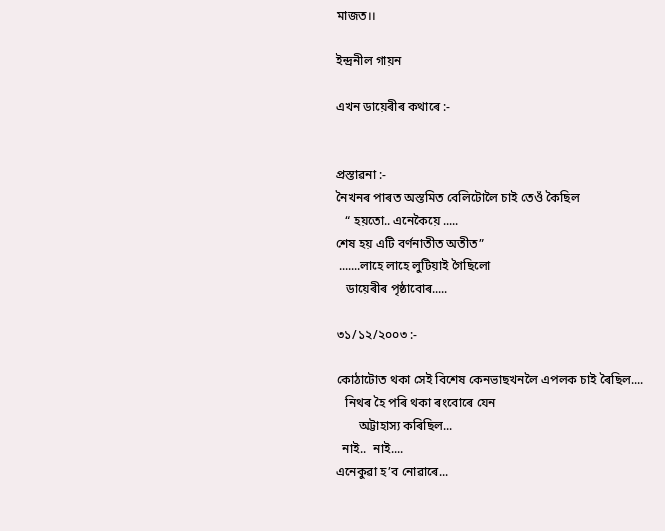মাজত।।

ইন্দ্ৰনীল গায়ন

এখন ডায়েৰীৰ কথাৰে :-


প্ৰস্তাৱনা :-
নৈখনৰ পাৰত অস্তমিত বেলিটোলৈ চাই তেওঁ কৈছিল
   “ হয়তো.. এনেকৈয়ে .....
শেষ হয় এটি বৰ্ণনাতীত অতীত”
 .......লাহে লাহে লুটিয়াই গৈছিলো
   ডায়েৰীৰ পৃষ্ঠাবোৰ.....

৩১/১২/২০০৩ :-

কোঠাটোত থকা সেই বিশেষ কেনভাছখনলৈ এপলক চাই ৰৈছিল....
   নিথৰ হৈ পৰি থকা ৰংবোৰে যেন
       অট্টাহাস্য কৰিছিল...
  নাই..  নাই....
এনেকুৱা হ’ব নোৱাৰে...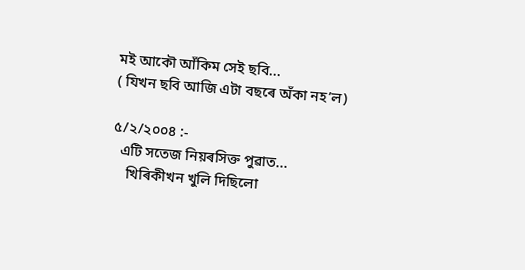মই আকৌ আঁকিম সেই ছবি...
( যিখন ছবি আজি এটা বছৰে অঁকা নহ’ল)

৫/২/২০০৪ :-
  এটি সতেজ নিয়ৰসিক্ত পুৱাত...
    খিৰিকীখন খুলি দিছিলো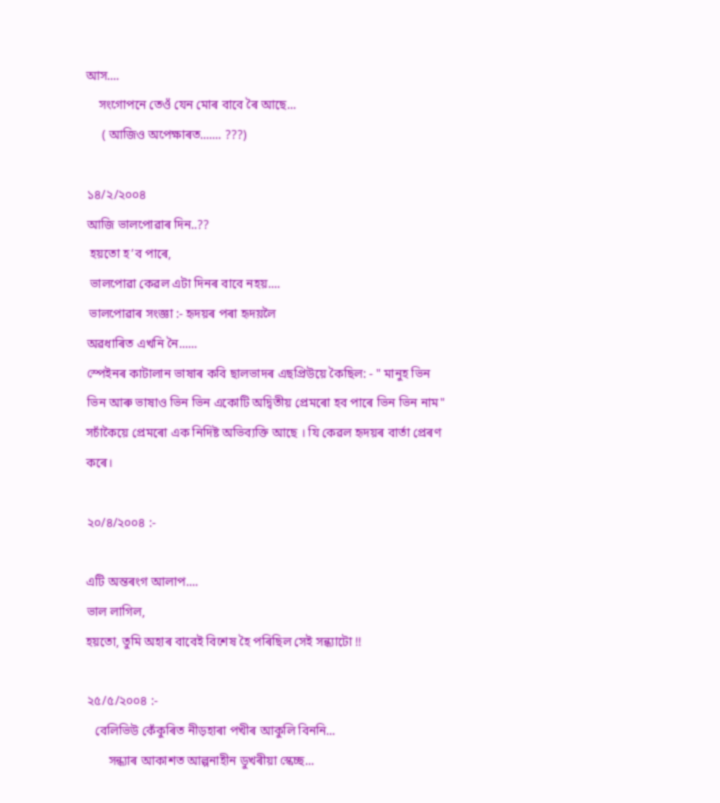আস....
    সংগোপনে তেওঁ যেন মোৰ বাবে ৰৈ আছে...
     ( আজিও অপেক্ষাৰত....... ???)

১৪/২/২০০৪
আজি ভালপোৱাৰ দিন..??
 হয়তো হ’ব পাৰে,
 ভালপোৱা কেৱল এটা দিনৰ বাবে নহয়....
 ভালপোৱাৰ সংজ্ঞা :- হৃদয়ৰ পৰা হৃদয়লৈ
অৱধাৰিত এখনি নৈ......
স্পেইনৰ কাটালান ভাষাৰ কবি ছালভাদৰ এছপ্ৰিউয়ে কৈছিল: - " মানুহ ভিন ভিন আৰু ভাষাও ভিন ভিন একোটি অদ্বিতীয় প্ৰেমৰো হব পাৰে ভিন ভিন নাম"
সচাঁকৈয়ে প্ৰেমৰো এক নিদিষ্ট অভিব্যক্তি আছে । যি কেৱল হৃদয়ৰ বাৰ্তা প্ৰেৰণ কৰে।

২০/৪/২০০৪ :-

এটি অন্তৰংগ আলাপ....
ভাল লাগিল,
হয়তো, তুমি অহাৰ বাবেই বিশেষ হৈ পৰিছিল সেই সন্ধ্যাটো !!

২৫/৫/২০০৪ :-
   বেলিভিউ কেঁকুৰিত নীড়হাৰা পখীৰ আকুলি বিননি...
       সন্ধ্যাৰ আকাশত আল্পনাহীন ডুখৰীয়া স্কেচ্ছ...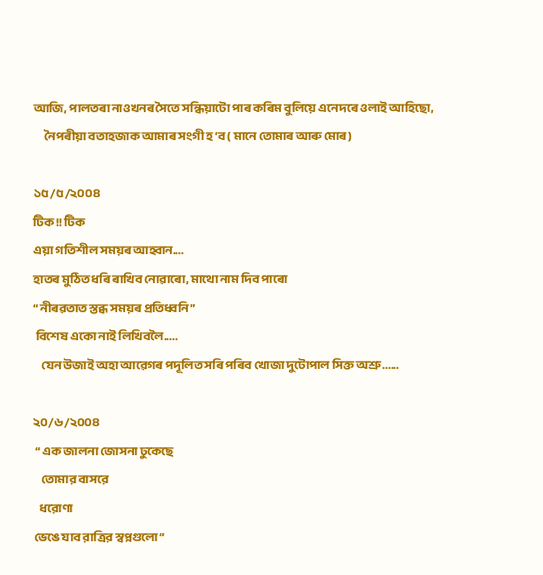আজি, পালতৰা নাওখনৰ সৈতে সন্ধিয়াটো পাৰ কৰিম বুলিয়ে এনেদৰে ওলাই আহিছো,
      নৈপৰীয়া বতাহজাক আমাৰ সংগী হ’ব ( মানে তোমাৰ আৰু মোৰ)

১৫/৫/২০০৪
টিক !! টিক
এয়া গতিশীল সময়ৰ আহ্বান....
হাতৰ মুঠিত ধৰি ৰাখিব নোৱাৰো, মাথো নাম দিব পাৰো
“ নীৰৱতাত স্তব্ধ সময়ৰ প্ৰতিধ্বনি ”
 বিশেষ একো নাই লিখিবলৈ.....
    যেন উজাই অহা আৱেগৰ পদূলিত সৰি পৰিব খোজা দুটোপাল সিক্ত অশ্ৰু......

২০/৬/২০০৪
 “ এক জালনা জোসনা ঢুকেছে
    তোমার বাসরে
   ধরোণা
ভেঙে যাব রাত্রির স্বপ্নগুলো”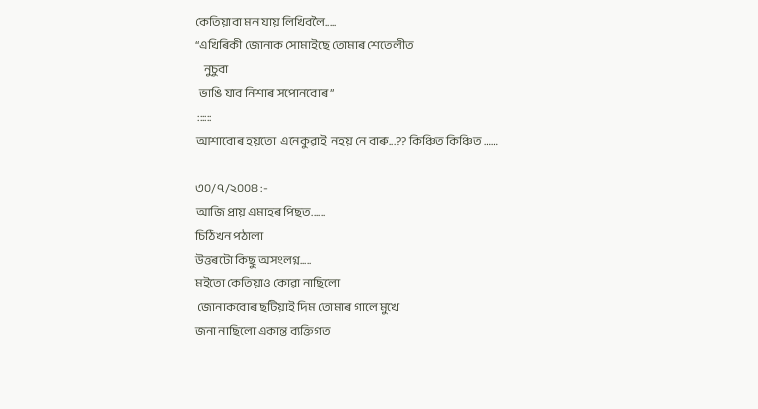কেতিয়াবা মন যায় লিখিবলৈ.....
“এখিৰিকী জোনাক সোমাইছে তোমাৰ শেতেলীত
    নুচুবা
  ভাঙি যাব নিশাৰ সপোনবোৰ ”
 ::::::
আশাবোৰ হয়তো  এনেকুৱাই  নহয় নে বাৰু...?? কিঞ্চিত কিঞ্চিত ……

৩০/৭/২০০৪ :-
আজি প্ৰায় এমাহৰ পিছত......
চিঠিখন পঠালা
উত্তৰটো কিছু অসংলগ্ন.....
মইতো কেতিয়াও কোৱা নাছিলো
 জোনাকবোৰ ছটিয়াই দিম তোমাৰ গালে মুখে
জনা নাছিলো একান্ত ব্যক্তিগত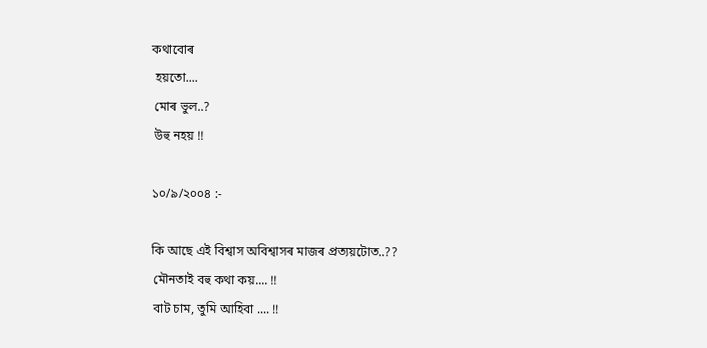কথাবোৰ
 হয়তো....
 মোৰ ভুল..?
 উহু নহয় !!

১০/৯/২০০৪ :-

কি আছে এই বিশ্বাস অবিশ্বাসৰ মাজৰ প্ৰত্যয়টোত..??
 মৌনতাই বহু কথা কয়.... !!
 বাট চাম, তুমি আহিবা .... !!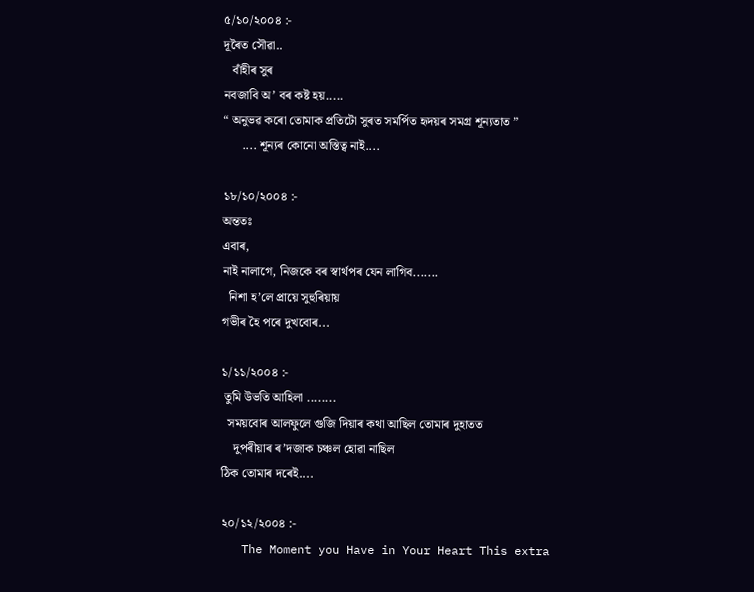৫/১০/২০০৪ :-
দূৰৈত সৌৱা..
   বাঁহীৰ সুৰ
নবজাবি অ’ বৰ কষ্ট হয়.....
“ অনুভৱ কৰো তোমাক প্ৰতিটো সুৰত সমৰ্পিত হৃদয়ৰ সমগ্ৰ শূন্যতাত ”
      .... শূন্যৰ কোনো অস্তিত্ব নাই....

১৮/১০/২০০৪ :-
অন্ততঃ
এবাৰ,
নাই নালাগে, নিজকে বৰ স্বাৰ্থপৰ যেন লাগিব.......
  নিশা হ’লে প্ৰায়ে সুহুৰিয়ায়
গভীৰ হৈ পৰে দুখবোৰ...

১/১১/২০০৪ :-
 তুমি উভতি আহিলা ........
  সময়বোৰ আলফুলে গুজি দিয়াৰ কথা আছিল তোমাৰ দুহাতত
    দুপৰীয়াৰ ৰ’দজাক চঞ্চল হোৱা নাছিল
ঠিক তোমাৰ দৰেই....

২০/১২/২০০৪ :-
   The Moment you Have in Your Heart This extra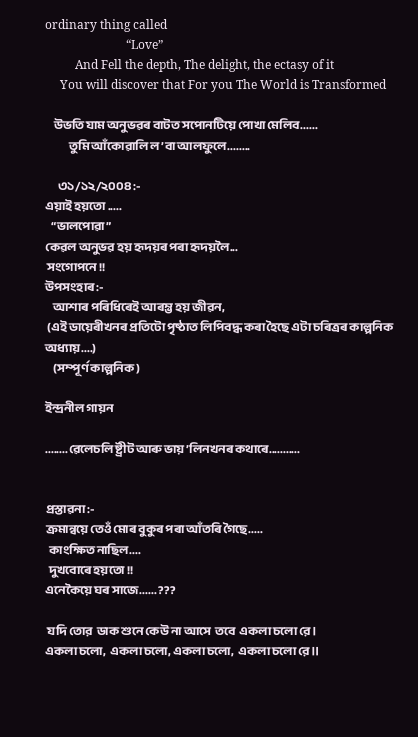ordinary thing called
                           “Love”
          And Fell the depth, The delight, the ectasy of it
     You will discover that For you The World is Transformed

    উভতি যাম অনুভৱৰ বাটত সপোনটিয়ে পোখা মেলিব......
            তুমি আঁকোৱালি ল’বা আলফুলে........

      ৩১/১২/২০০৪ :-
এয়াই হয়তো .....
   “ভালপোৱা”
কেৱল অনুভৱ হয় হৃদয়ৰ পৰা হৃদয়লৈ...
 সংগোপনে !!
উপসংহাৰ :-
    আশাৰ পৰিধিৰেই আৰম্ভ হয় জীৱন,
 (এই ডায়েৰীখনৰ প্ৰতিটো পৃষ্ঠাত লিপিবদ্ধ কৰা হৈছে এটা চৰিত্ৰৰ কাল্পনিক অধ্যায়....)
    (সম্পূৰ্ণ কাল্পনিক)

ইন্দ্ৰনীল গায়ন

........ৱেলেচলি ষ্ট্ৰীট আৰু ভায়’লিনখনৰ কথাৰে...........


প্ৰস্তাৱনা:-
ক্ৰমান্বয়ে তেওঁ মোৰ বুকুৰ পৰা আঁতৰি গৈছে.....
  কাংক্ষিত নাছিল....
  দুখবোৰে হয়তো !!
এনেকৈয়ে ঘৰ সাজে...... ???

 যদি তোর  ডাক শুনে কেউ না আসে  তবে  একলা চলো রে।
একলা চলো,  একলা চলো, একলা চলো,  একলা চলো রে॥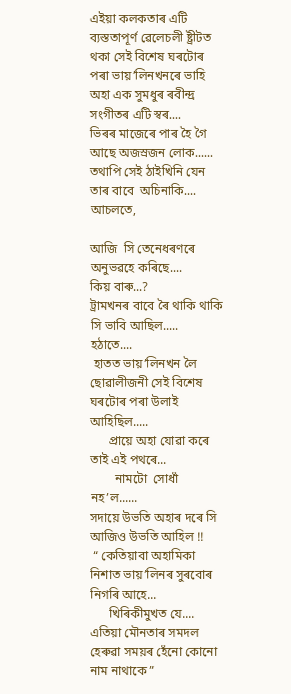এইয়া কলকতাৰ এটি ব্যস্ততাপূৰ্ণ ৱেলেচলী ষ্ট্ৰীটত থকা সেই বিশেষ ঘৰটোৰ পৰা ভায়’লিনখনৰে ভাহি অহা এক সুমধুৰ ৰবীন্দ্ৰ সংগীতৰ এটি স্বৰ....
ভিৰৰ মাজেৰে পাৰ হৈ গৈ আছে অজস্ৰজন লোক......
তথাপি সেই ঠাইখিনি যেন তাৰ বাবে  অচিনাকি....
আচলতে,

আজি  সি তেনেধৰণৰে অনুভৱহে কৰিছে....
কিয় বাৰু...?
ট্ৰামখনৰ বাবে ৰৈ থাকি থাকি সি ভাবি আছিল.....
হঠাতে....
 হাতত ভায়’লিনখন লৈ ছোৱালীজনী সেই বিশেষ  ঘৰটোৰ পৰা উলাই আহিছিল.....
      প্ৰায়ে অহা যোৱা কৰে তাই এই পথৰে...
        নামটো  সোধাঁ নহ’ল......
সদায়ে উভতি অহাৰ দৰে সি আজিও উভতি আহিল !!
 “ কেতিয়াবা অহামিকা নিশাত ভায়’লিনৰ সুৰবোৰ নিগৰি আহে...
      খিৰিকীমুখত যে....
এতিয়া মৌনতাৰ সমদল
হেৰুৱা সময়ৰ হেঁনো কোনো নাম নাথাকে ”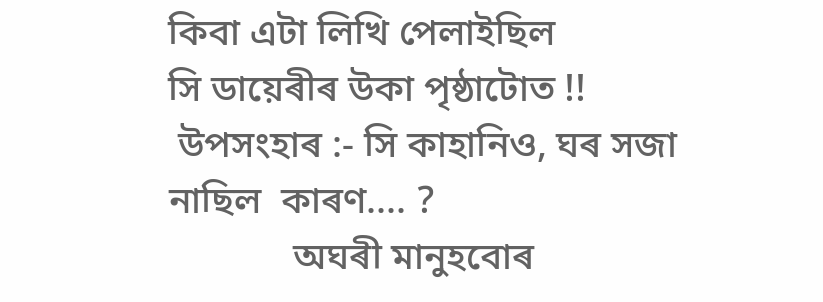কিবা এটা লিখি পেলাইছিল
সি ডায়েৰীৰ উকা পৃষ্ঠাটোত !!
 উপসংহাৰ :- সি কাহানিও, ঘৰ সজা নাছিল  কাৰণ.... ?
             অঘৰী মানুহবোৰ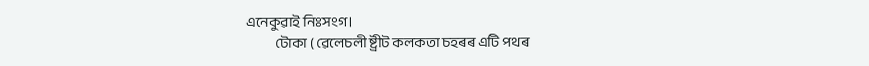এনেকুৱাই নিঃসংগ।
            টোকা ( ৱেলেচলী ষ্ট্ৰীট কলকতা চহৰৰ এটি পথৰ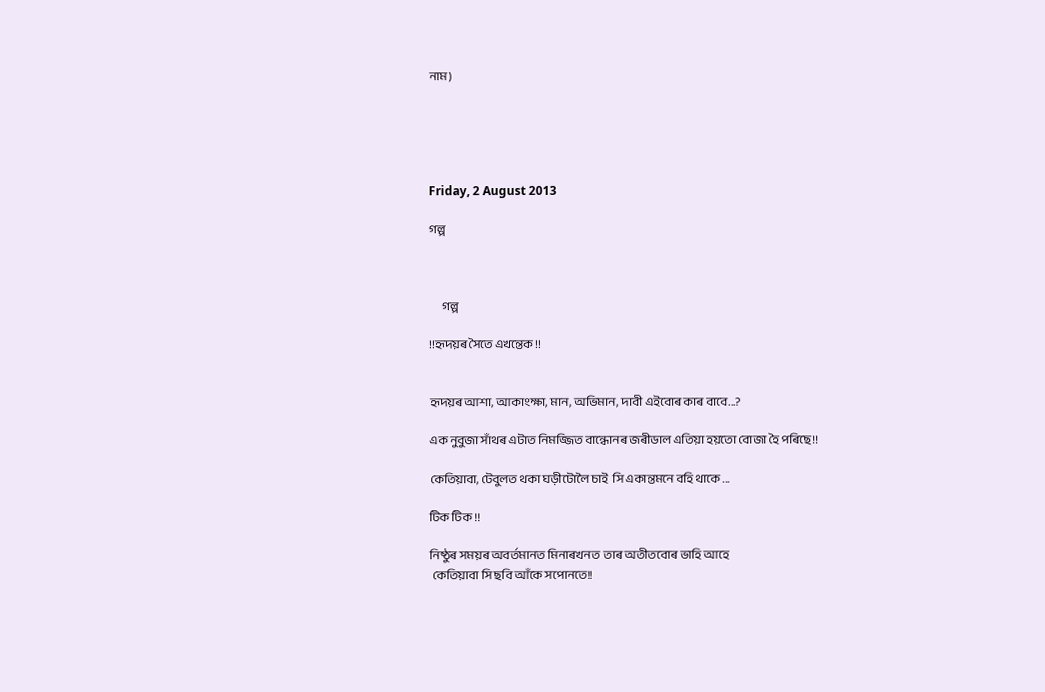নাম)





Friday, 2 August 2013

গল্প



      গল্প

!!হৃদয়ৰ সৈতে এখন্তেক !!


হৃদয়ৰ আশা, আকাংক্ষা, মান, অভিমান, দাবী এইবোৰ কাৰ বাবে...?

এক নুবুজা সাঁথৰ এটাত নিমজ্জিত বান্ধোনৰ জৰীডাল এতিয়া হয়তো বোজা হৈ পৰিছে!!

কেতিয়াবা, টেবুলত থকা ঘড়ীটোলৈ চাই  সি একান্তমনে বহি থাকে ...

টিক টিক !!

নিষ্ঠুৰ সময়ৰ অবৰ্তমানত মিনাৰখনত  তাৰ অতীতবোৰ ভাহি আহে
 কেতিয়াবা সি ছবি আঁকে সপোনতে!!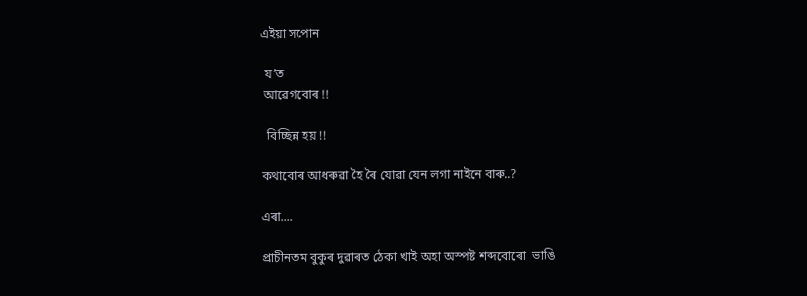এইয়া সপোন

 য’ত
 আৱেগবোৰ !!

  বিচ্ছিন্ন হয় !!

কথাবোৰ আধৰুৱা হৈ ৰৈ যোৱা যেন লগা নাইনে বাৰু..?

এৰা....

প্ৰাচীনতম বুকুৰ দুৱাৰত ঠেকা খাই অহা অস্পষ্ট শব্দবোৰো  ভাঙি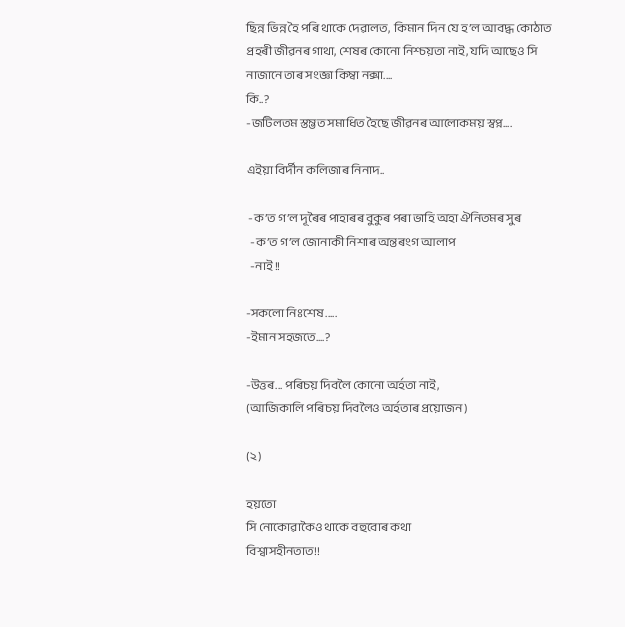ছিন্ন ভিন্ন হৈ পৰি থাকে দেৱালত, কিমান দিন যে হ’ল আবদ্ধ কোঠাত  প্ৰহৰী জীৱনৰ গাথা, শেষৰ কোনো নিশ্চয়তা নাই, যদি আছেও সি নাজানে তাৰ সংজ্ঞা কিম্বা নক্সা....
কি..?
-জটিলতম স্তম্ভত সমাধিত হৈছে জীৱনৰ আলোকময় স্বপ্ন....

এইয়া বিৰ্দীন কলিজাৰ নিনাদ..

 -ক’ত গ’ল দূৰৈৰ পাহাৰৰ বুকুৰ পৰা ভাহি অহা ঐনিতমৰ সুৰ
  -ক’ত গ’ল জোনাকী নিশাৰ অন্তৰংগ আলাপ
  -নাই !!

-সকলো নিঃশেষ .....
-ইমান সহজতে....?

-উত্তৰ... পৰিচয় দিবলৈ কোনো অৰ্হতা নাই,
(আজিকালি পৰিচয় দিবলৈও অৰ্হতাৰ প্ৰয়োজন)

(২)

হয়তো
সি নোকোৱাকৈও থাকে বহুবোৰ কথা
বিশ্বাসহীনতাত!!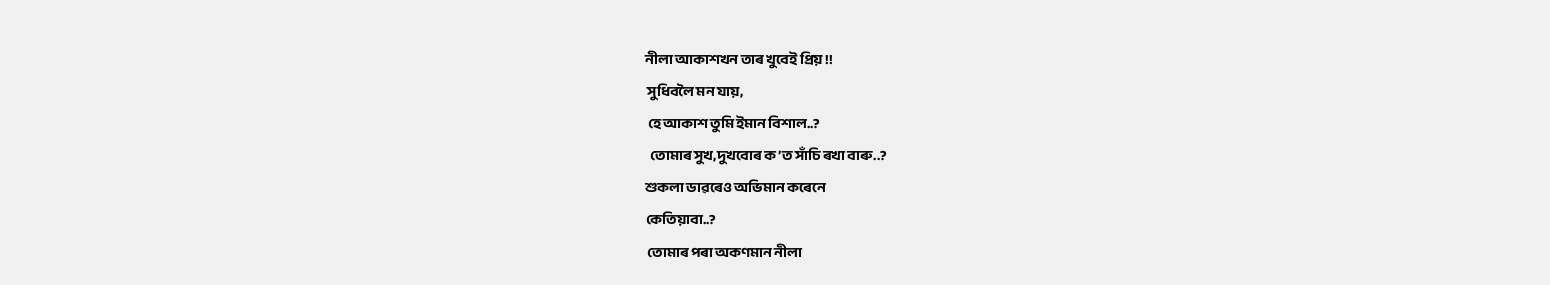নীলা আকাশখন তাৰ খুবেই প্ৰিয় !!
 সুধিবলৈ মন যায়,
 হে আকাশ তুমি ইমান বিশাল..?
  তোমাৰ সুখ,দুখবোৰ ক’ত সাঁচি ৰখা বাৰু..?
শুকলা ডাৱৰেও অভিমান কৰেনে
কেতিয়াবা..?
 তোমাৰ পৰা অকণমান নীলা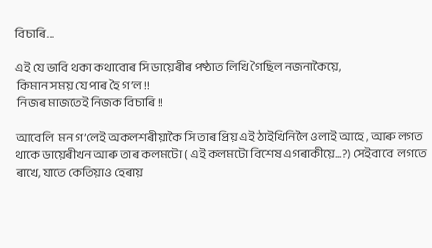বিচাৰি...

এই যে ভাবি থকা কথাবোৰ সি ডায়েৰীৰ পষ্ঠাত লিখি গৈছিল নজনাকৈয়ে,
 কিমান সময় যে পাৰ হৈ গ’ল !!
 নিজৰ মাজতেই নিজক বিচাৰি !!

আবেলি  মন গ’লেই অকলশৰীয়াকৈ সি তাৰ প্ৰিয় এই ঠাইখিনিলৈ ওলাই আহে , আৰু লগত থাকে ডায়েৰীখন আৰু তাৰ কলমটো ( এই কলমটো বিশেষ এগৰাকীয়ে...?) সেইবাবে  লগতে ৰাখে, যাতে কেতিয়াও হেৰায়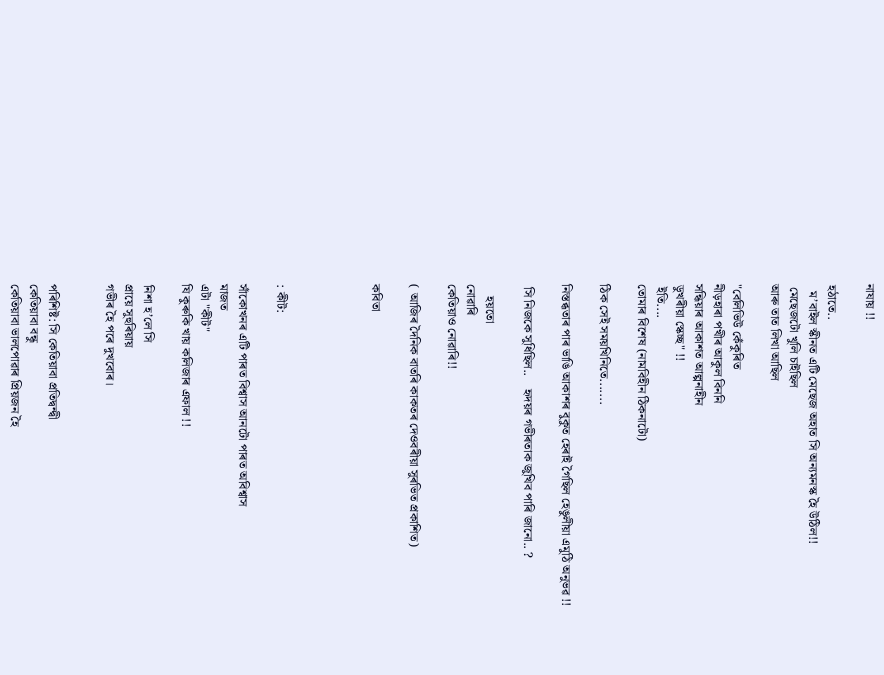নাযায় !!

হঠাতে..
  ম’বাইল স্কীনত এটি মেছেজ অহাত সি অন্যমনস্ক হৈ উঠিল!!
 মেছেজটো খুলি চাইছিল
আৰু তাত লিখা আছিল

"বেলিভিউ কেঁকুৰিত
নীড়হাৰা পখীৰ আকুল বিননি
সন্ধিয়াৰ আকাশত আল্পনাহীন
ডুখৰীয়া স্কেচ্ছ" !!
 ইতি....
তোমাৰ বিশেষ (নামবিহীন ঠিকনাটো)

ঠিক সেই সময়খিনিতে.......

নিস্তব্ধতাৰ পাৰ ভাঙি আকাশৰ বুকুত হেৰাই গৈছিল হেঙুলীয়া এমুঠি অনুভৱ !!

 সি নিজকে সুধিছিল..    হৃদয়ৰ গভীৰতাক জুখিব পাৰি জানো.. ?

    হয়তো
নোৱাৰি
কেতিয়াও নোৱাৰি!!

( আজিৰ দৈনিক বাতৰি কাকতৰ দেওবৰীয়া সুৰভিত প্ৰকাশিত)

কবিতা




: কীট:

সাঁকোখনৰ এটি পাৰত বিশ্বাস আনটো পাৰত অবিশ্বাস
মাজত
এটা "কীট"
যি কুৰুকি খায় কলিজাৰ এফাল !!

নিশা হ’লে সি
প্ৰায়ে সুহুৰিয়ায়
গভীৰ হৈ পৰে দুখবোৰ।


পৰিশিষ্ট: সি কেতিয়াবা প্ৰতিদ্বন্দ্বী
কেতিয়াবা বন্ধু
কেতিয়াবা ভালপোৱাৰ প্ৰিয়জন হৈ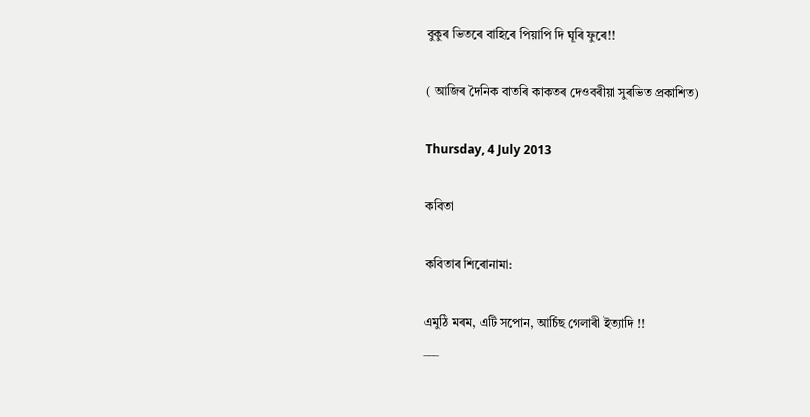বুকুৰ ভিতৰে বাহিৰে পিয়াপি দি ঘূৰি ফুৰে!!

( আজিৰ দৈনিক বাতৰি কাকতৰ দেওবৰীয়া সুৰভিত প্ৰকাশিত)

Thursday, 4 July 2013

কবিতা

কবিতাৰ শিৰোনামা:

এমুঠি মৰম, এটি সপোন, আৰ্চিছ গেলাৰী ইত্যাদি !!
___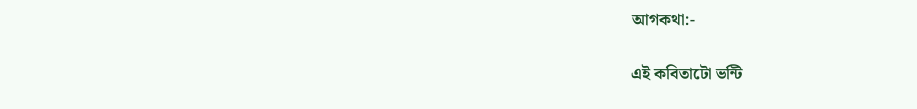আগকথা:-

এই কবিতাটো ভন্টি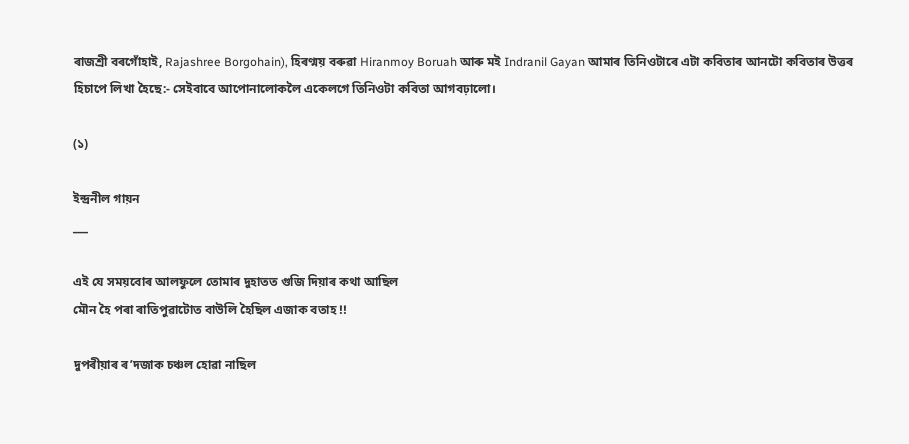ৰাজশ্ৰী বৰগোঁহাই, Rajashree Borgohain), হিৰণ্ময় বৰুৱা Hiranmoy Boruah আৰু মই Indranil Gayan আমাৰ তিনিওটাৰে এটা কবিতাৰ আনটো কবিতাৰ উত্তৰ হিচাপে লিখা হৈছে:- সেইবাবে আপোনালোকলৈ একেলগে তিনিওটা কবিতা আগবঢ়ালো।

(১)

ইন্দ্ৰনীল গায়ন
___

এই যে সময়বোৰ আলফুলে তোমাৰ দুহাতত গুজি দিয়াৰ কথা আছিল
মৌন হৈ পৰা ৰাতিপুৱাটোত বাউলি হৈছিল এজাক বতাহ !!

দুপৰীয়াৰ ৰ’দজাক চঞ্চল হোৱা নাছিল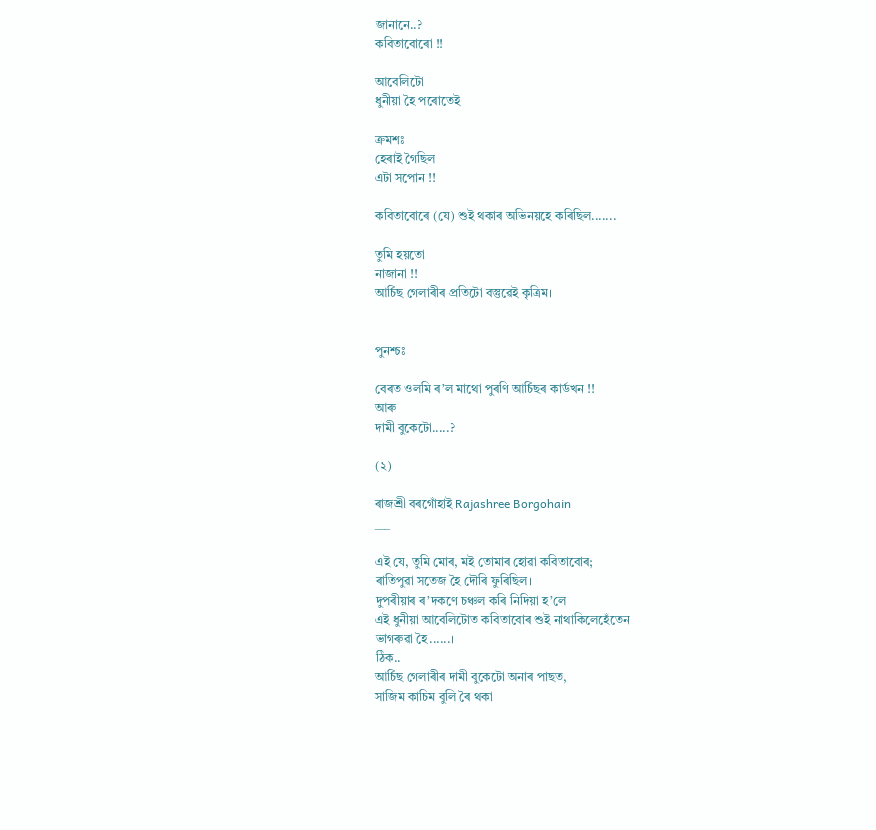জানানে..?
কবিতাবোৰো !!

আবেলিটো
ধুনীয়া হৈ পৰোতেই

ক্ৰমশঃ
হেৰাই গৈছিল
এটা সপোন !!

কবিতাবোৰে (যে) শুই থকাৰ অভিনয়হে কৰিছিল.......

তুমি হয়তো
নাজানা !!
আৰ্চিছ গেলাৰীৰ প্ৰতিটো বস্তুৱেই কৃত্ৰিম।


পুনশ্চঃ

বেৰত ওলমি ৰ’ল মাথো পুৰণি আৰ্চিছৰ কাৰ্ডখন !!
আৰু
দামী বুকেটো.....?

(২)

ৰাজশ্ৰী বৰগোঁহাই Rajashree Borgohain
___

এই যে, তুমি মোৰ, মই তোমাৰ হোৱা কবিতাবোৰ;
ৰাতিপুৱা সতেজ হৈ দৌৰি ফুৰিছিল।
দুপৰীয়াৰ ৰ’দকণে চঞ্চল কৰি নিদিয়া হ’লে
এই ধুনীয়া আবেলিটোত কবিতাবোৰ শুই নাথাকিলেহেঁতেন
ভাগৰুৱা হৈ......।
ঠিক..
আৰ্চিছ গেলাৰীৰ দামী বুকেটো অনাৰ পাছত,
সাজিম কাচিম বুলি ৰৈ থকা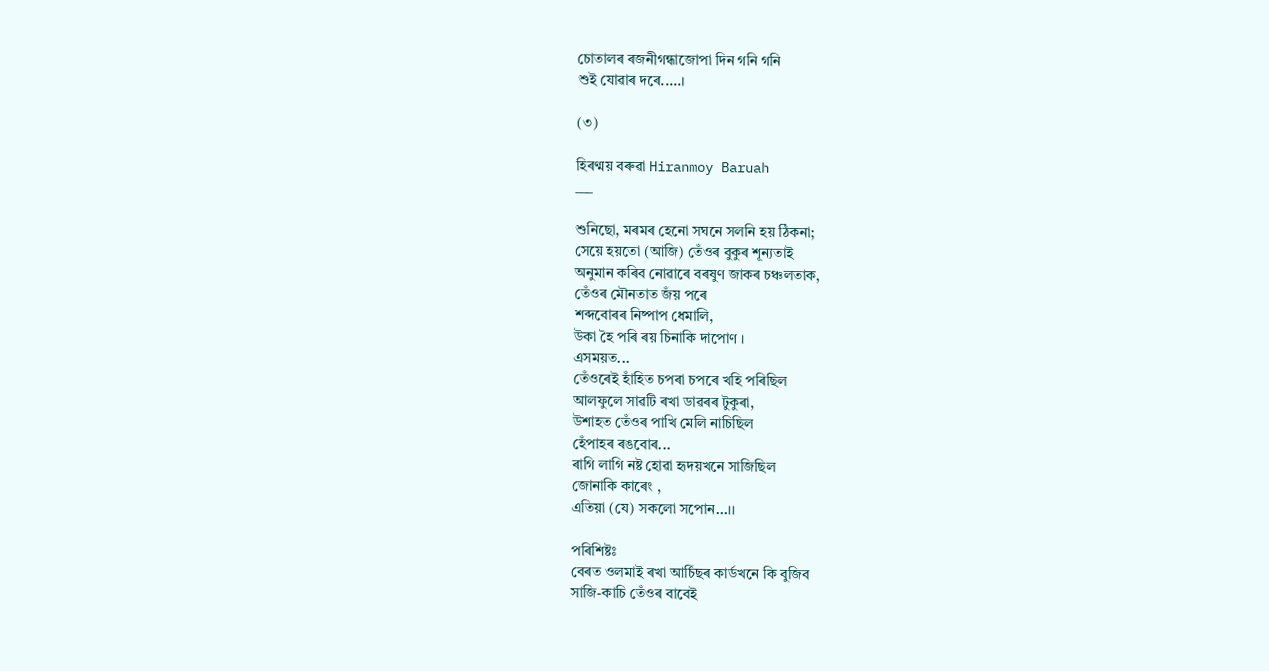চোতালৰ ৰজনীগন্ধাজোপা দিন গনি গনি
শুই যোৱাৰ দৰে.....।

(৩)

হিৰণ্ময় বৰুৱা Hiranmoy Baruah
___

শুনিছো, মৰমৰ হেনো সঘনে সলনি হয় ঠিকনা;
সেয়ে হয়তো (আজি) তেঁওৰ বুকুৰ শূন্যতাই
অনুমান কৰিব নোৱাৰে বৰষুণ জাকৰ চঞ্চলতাক,
তেঁওৰ মৌনতাত জঁয় পৰে
শব্দবোৰৰ নিষ্পাপ ধেমালি,
উকা হৈ পৰি ৰয় চিনাকি দাপোণ ।
এসময়ত...
তেঁওৰেই হাঁহিত চপৰা চপৰে খহি পৰিছিল
আলফুলে সাৱটি ৰখা ডাৱৰৰ টুকুৰা,
উশাহত তেঁওৰ পাখি মেলি নাচিছিল
হেঁপাহৰ ৰঙবোৰ...
ৰাগি লাগি নষ্ট হোৱা হৃদয়খনে সাজিছিল
জোনাকি কাৰেং ,
এতিয়া (যে) সকলো সপোন...।।

পৰিশিষ্টঃ
বেৰত ওলমাই ৰখা আর্চিছৰ কার্ডখনে কি বুজিব
সাজি-কাচি তেঁওৰ বাবেই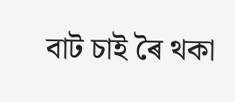বাট চাই ৰৈ থকা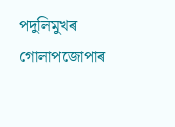পদুলিমুখৰ গোলাপজোপাৰ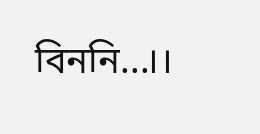বিননি...।।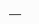___